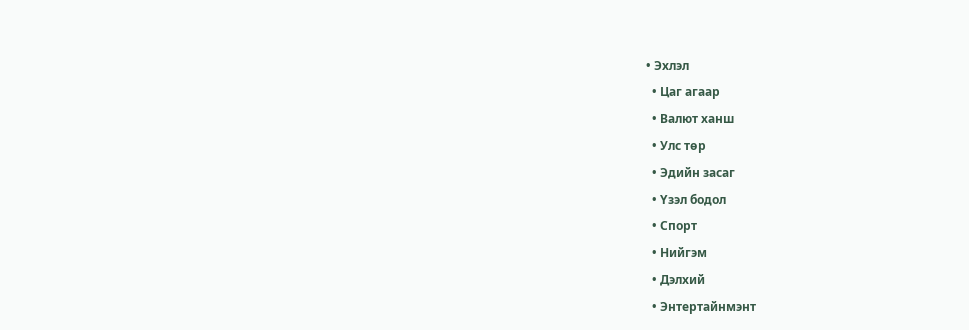• Эхлэл
  • Цаг агаар
  • Валют ханш
  • Улс төр
  • Эдийн засаг
  • Үзэл бодол
  • Спорт
  • Нийгэм
  • Дэлхий
  • Энтертайнмэнт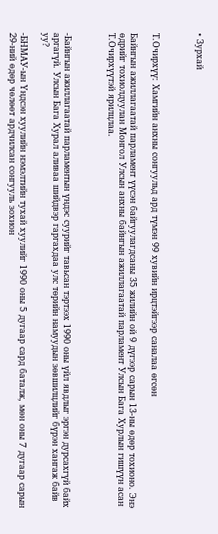• Зурхай



Т.Очирхүү: Хамгийн анхны сонгуульд ард түмэн 99 хувийн ирцтэйгээр саналаа өгсөн

Байнгын ажиллагаатай парламент үүсэн байгуулагдсаны 35 жилийн ой 9 дүгээр сарын 13-ны өдөр тохионо. Энэ өдрийг тохиолдуулан Монгол Улсын анхны байнгын ажиллагаатай парламент Улсын Бага Хурлын гишүүн асан Т.Очирхүүтэй ярилцлаа.



-Байнгын ажиллагаатай парламентын үндэс суурийг тавьсан тэртээх 1990 оны үйл явдлыг эргэн дурсахгүй байх аргагүй. Улсын Бага Хурал аливаа шийдвэр гаргахдаа улс төрийн намуудын зөвшилцлийг бүрэн хангаж байв уу?

-БНМАУ-ын Үндсэн хуулийн нэмэлтийн тухай хуулийг 1990 оны 5 дугаар сард баталж, мөн оны 7 дугаар сарын 29-ний өдөр чөлөөт ардчилсан сонгууль зохион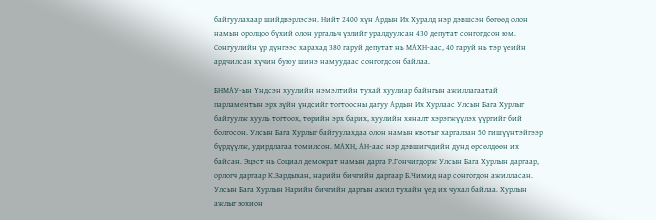байгуулахаар шийдвэрлэсэн. Нийт 2400 хүн Ардын Их Хуралд нэр дэвшсэн бөгөөд олон намын оролцоо бүхий олон ургальч үзлийг уралдуулсан 430 депутат сонгогдсон юм. Сонгуулийн үр дүнгээс харахад 380 гаруй депутат нь МАХН-аас, 40 гаруй нь тэр үеийн ардчилсан хүчин буюу шинэ намуудаас сонгогдсон байлаа.

БНМАУ-ын Үндсэн хуулийн нэмэлтийн тухай хуулиар байнгын ажиллагаатай парламентын эрх зүйн үндсийг тогтоосны дагуу Ардын Их Хурлаас Улсын Бага Хурлыг байгуулж хууль тогтоох, төрийн эрх барих, хуулийн хяналт хэрэгжүүлэх үүргийг бий болгосон. Улсын Бага Хурлыг байгуулахдаа олон намын квотыг харгалзан 50 гишүүнтэйгээр бүрдүүлж, удирдлагаа томилсон. МАХН, АН-аас нэр дэвшигчдийн дунд өрсөлдөөн их байсан. Эцэст нь Социал демократ намын дарга Р.Гончигдорж Улсын Бага Хурлын даргаар, орлогч даргаар К.Зардыхан, нарийн бичгийн даргаар Б.Чимид нар сонгогдон ажилласан. Улсын Бага Хурлын Нарийн бичгийн даргын ажил тухайн үед их чухал байлаа. Хурлын ажлыг зохион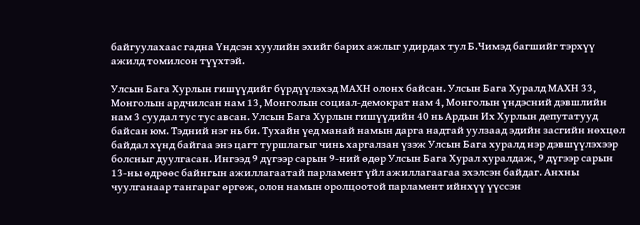байгуулахаас гадна Үндсэн хуулийн эхийг барих ажлыг удирдах тул Б.Чимэд багшийг тэрхүү ажилд томилсон түүхтэй.

Улсын Бага Хурлын гишүүдийг бүрдүүлэхэд МАХН олонх байсан. Улсын Бага Хуралд МАХН 33, Монголын ардчилсан нам 13, Монголын социал-демократ нам 4, Монголын үндэсний дэвшлийн нам 3 суудал тус тус авсан. Улсын Бага Хурлын гишүүдийн 40 нь Ардын Их Хурлын депутатууд байсан юм. Тэдний нэг нь би. Тухайн үед манай намын дарга надтай уулзаад эдийн засгийн нөхцөл байдал хүнд байгаа энэ цагт туршлагыг чинь харгалзан үзэж Улсын Бага хуралд нэр дэвшүүлэхээр болсныг дуулгасан. Ингээд 9 дүгээр сарын 9-ний өдөр Улсын Бага Хурал хуралдаж, 9 дүгээр сарын 13-ны өдрөөс байнгын ажиллагаатай парламент үйл ажиллагаагаа эхэлсэн байдаг. Анхны чуулганаар тангараг өргөж, олон намын оролцоотой парламент ийнхүү үүссэн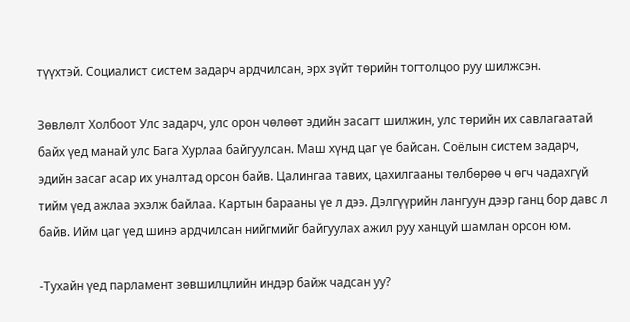түүхтэй. Социалист систем задарч ардчилсан, эрх зүйт төрийн тогтолцоо руу шилжсэн.

Зөвлөлт Холбоот Улс задарч, улс орон чөлөөт эдийн засагт шилжин, улс төрийн их савлагаатай байх үед манай улс Бага Хурлаа байгуулсан. Маш хүнд цаг үе байсан. Соёлын систем задарч, эдийн засаг асар их уналтад орсон байв. Цалингаа тавих, цахилгааны төлбөрөө ч өгч чадахгүй тийм үед ажлаа эхэлж байлаа. Картын барааны үе л дээ. Дэлгүүрийн лангуун дээр ганц бор давс л байв. Ийм цаг үед шинэ ардчилсан нийгмийг байгуулах ажил руу ханцуй шамлан орсон юм.

-Тухайн үед парламент зөвшилцлийн индэр байж чадсан уу?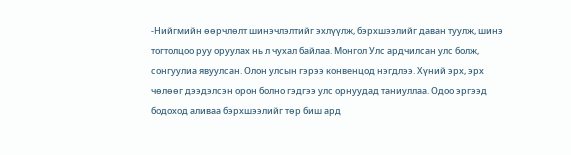-Нийгмийн өөрчлөлт шинэчлэлтийг эхлүүлж, бэрхшээлийг даван туулж, шинэ тогтолцоо руу оруулах нь л чухал байлаа. Монгол Улс ардчилсан улс болж, сонгуулиа явуулсан. Олон улсын гэрээ конвенцод нэгдлээ. Хүний эрх, эрх чөлөөг дээдэлсэн орон болно гэдгээ улс орнуудад таниуллаа. Одоо эргээд бодоход аливаа бэрхшээлийг төр биш ард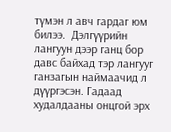түмэн л авч гардаг юм билээ.  Дэлгүүрийн лангуун дээр ганц бор давс байхад тэр лангууг ганзагын наймаачид л дүүргэсэн. Гадаад худалдааны онцгой эрх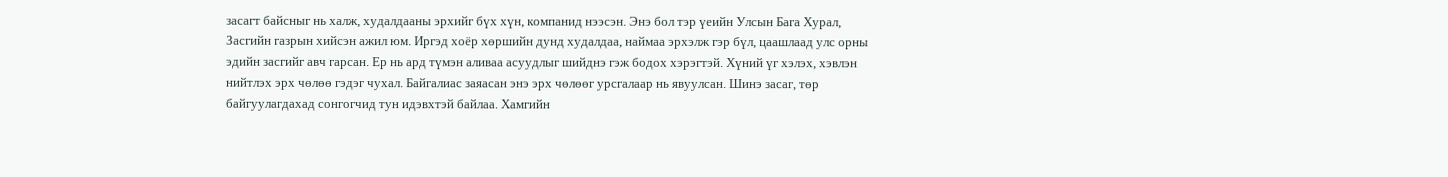засагт байсныг нь халж, худалдааны эрхийг бүх хүн, компанид нээсэн. Энэ бол тэр үеийн Улсын Бага Хурал, Засгийн газрын хийсэн ажил юм. Иргэд хоёр хөршийн дунд худалдаа, наймаа эрхэлж гэр бүл, цаашлаад улс орны эдийн засгийг авч гарсан. Ер нь ард түмэн аливаа асуудлыг шийднэ гэж бодох хэрэгтэй. Хүний үг хэлэх, хэвлэн нийтлэх эрх чөлөө гэдэг чухал. Байгалиас заяасан энэ эрх чөлөөг урсгалаар нь явуулсан. Шинэ засаг, төр байгуулагдахад сонгогчид тун идэвхтэй байлаа. Хамгийн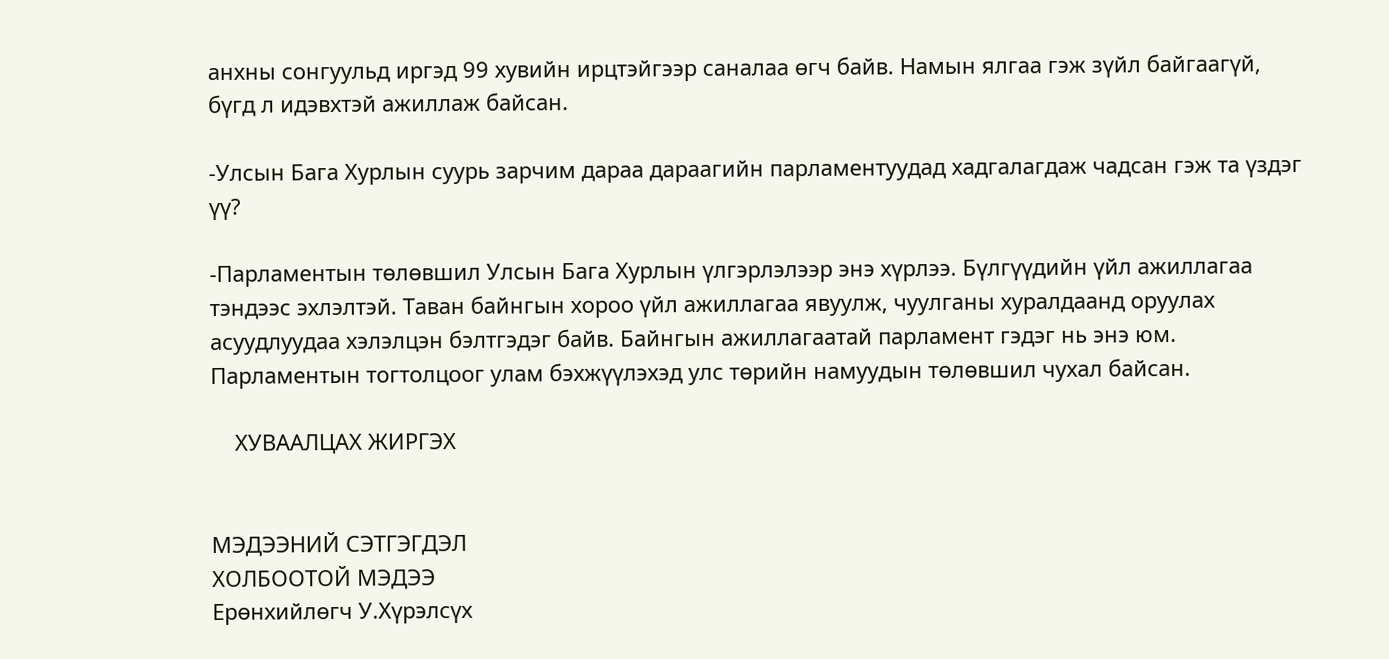анхны сонгуульд иргэд 99 хувийн ирцтэйгээр саналаа өгч байв. Намын ялгаа гэж зүйл байгаагүй, бүгд л идэвхтэй ажиллаж байсан.

-Улсын Бага Хурлын суурь зарчим дараа дараагийн парламентуудад хадгалагдаж чадсан гэж та үздэг үү?

-Парламентын төлөвшил Улсын Бага Хурлын үлгэрлэлээр энэ хүрлээ. Бүлгүүдийн үйл ажиллагаа тэндээс эхлэлтэй. Таван байнгын хороо үйл ажиллагаа явуулж, чуулганы хуралдаанд оруулах асуудлуудаа хэлэлцэн бэлтгэдэг байв. Байнгын ажиллагаатай парламент гэдэг нь энэ юм. Парламентын тогтолцоог улам бэхжүүлэхэд улс төрийн намуудын төлөвшил чухал байсан.

    ХУВААЛЦАХ ЖИРГЭХ


МЭДЭЭНИЙ СЭТГЭГДЭЛ
ХОЛБООТОЙ МЭДЭЭ
Ерөнхийлөгч У.Хүрэлсүх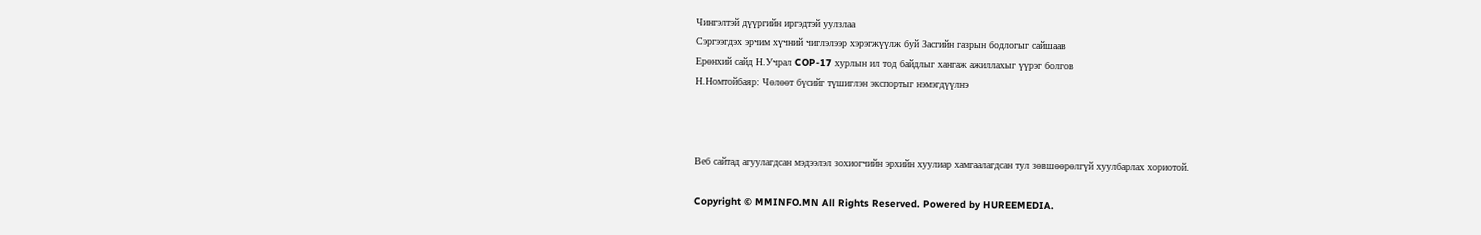Чингэлтэй дүүргийн иргэдтэй уулзлаа
Сэргээгдэх эрчим хүчний чиглэлээр хэрэгжүүлж буй Засгийн газрын бодлогыг сайшаав
Ерөнхий сайд Н.Учрал COP-17 хурлын ил тод байдлыг хангаж ажиллахыг үүрэг болгов
Н.Номтойбаяр: Чөлөөт бүсийг түшиглэн экспортыг нэмэгдүүлнэ



Веб сайтад агуулагдсан мэдээлэл зохиогчийн эрхийн хуулиар хамгаалагдсан тул зөвшөөрөлгүй хуулбарлах хориотой.

Copyright © MMINFO.MN All Rights Reserved. Powered by HUREEMEDIA.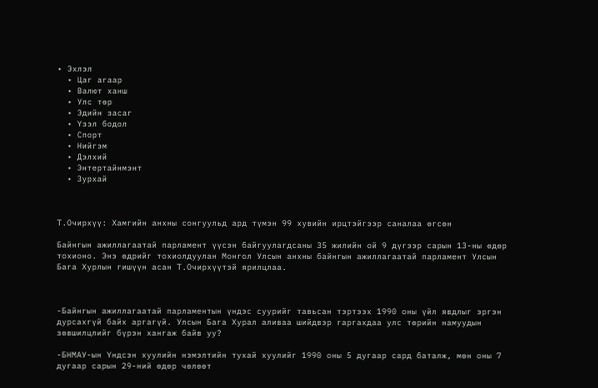• Эхлэл
  • Цаг агаар
  • Валют ханш
  • Улс төр
  • Эдийн засаг
  • Үзэл бодол
  • Спорт
  • Нийгэм
  • Дэлхий
  • Энтертайнмэнт
  • Зурхай



Т.Очирхүү: Хамгийн анхны сонгуульд ард түмэн 99 хувийн ирцтэйгээр саналаа өгсөн

Байнгын ажиллагаатай парламент үүсэн байгуулагдсаны 35 жилийн ой 9 дүгээр сарын 13-ны өдөр тохионо. Энэ өдрийг тохиолдуулан Монгол Улсын анхны байнгын ажиллагаатай парламент Улсын Бага Хурлын гишүүн асан Т.Очирхүүтэй ярилцлаа.



-Байнгын ажиллагаатай парламентын үндэс суурийг тавьсан тэртээх 1990 оны үйл явдлыг эргэн дурсахгүй байх аргагүй. Улсын Бага Хурал аливаа шийдвэр гаргахдаа улс төрийн намуудын зөвшилцлийг бүрэн хангаж байв уу?

-БНМАУ-ын Үндсэн хуулийн нэмэлтийн тухай хуулийг 1990 оны 5 дугаар сард баталж, мөн оны 7 дугаар сарын 29-ний өдөр чөлөөт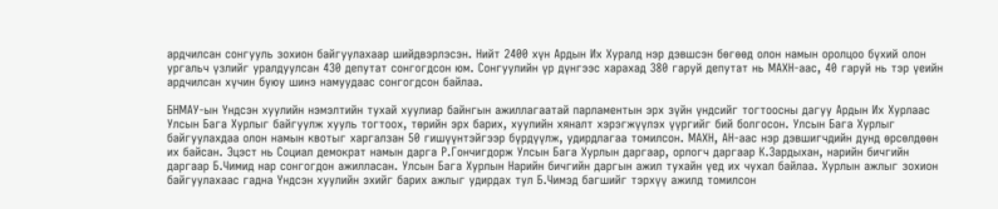ардчилсан сонгууль зохион байгуулахаар шийдвэрлэсэн. Нийт 2400 хүн Ардын Их Хуралд нэр дэвшсэн бөгөөд олон намын оролцоо бүхий олон ургальч үзлийг уралдуулсан 430 депутат сонгогдсон юм. Сонгуулийн үр дүнгээс харахад 380 гаруй депутат нь МАХН-аас, 40 гаруй нь тэр үеийн ардчилсан хүчин буюу шинэ намуудаас сонгогдсон байлаа.

БНМАУ-ын Үндсэн хуулийн нэмэлтийн тухай хуулиар байнгын ажиллагаатай парламентын эрх зүйн үндсийг тогтоосны дагуу Ардын Их Хурлаас Улсын Бага Хурлыг байгуулж хууль тогтоох, төрийн эрх барих, хуулийн хяналт хэрэгжүүлэх үүргийг бий болгосон. Улсын Бага Хурлыг байгуулахдаа олон намын квотыг харгалзан 50 гишүүнтэйгээр бүрдүүлж, удирдлагаа томилсон. МАХН, АН-аас нэр дэвшигчдийн дунд өрсөлдөөн их байсан. Эцэст нь Социал демократ намын дарга Р.Гончигдорж Улсын Бага Хурлын даргаар, орлогч даргаар К.Зардыхан, нарийн бичгийн даргаар Б.Чимид нар сонгогдон ажилласан. Улсын Бага Хурлын Нарийн бичгийн даргын ажил тухайн үед их чухал байлаа. Хурлын ажлыг зохион байгуулахаас гадна Үндсэн хуулийн эхийг барих ажлыг удирдах тул Б.Чимэд багшийг тэрхүү ажилд томилсон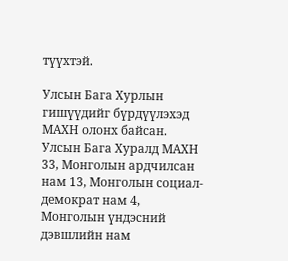түүхтэй.

Улсын Бага Хурлын гишүүдийг бүрдүүлэхэд МАХН олонх байсан. Улсын Бага Хуралд МАХН 33, Монголын ардчилсан нам 13, Монголын социал-демократ нам 4, Монголын үндэсний дэвшлийн нам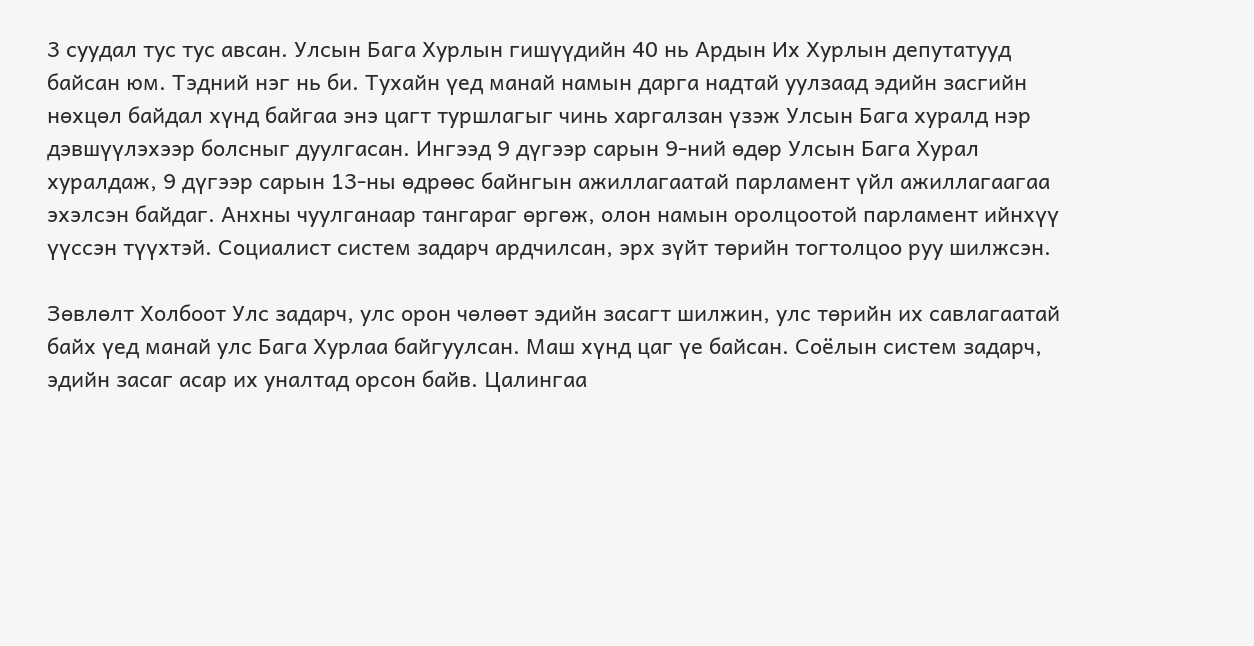3 суудал тус тус авсан. Улсын Бага Хурлын гишүүдийн 40 нь Ардын Их Хурлын депутатууд байсан юм. Тэдний нэг нь би. Тухайн үед манай намын дарга надтай уулзаад эдийн засгийн нөхцөл байдал хүнд байгаа энэ цагт туршлагыг чинь харгалзан үзэж Улсын Бага хуралд нэр дэвшүүлэхээр болсныг дуулгасан. Ингээд 9 дүгээр сарын 9-ний өдөр Улсын Бага Хурал хуралдаж, 9 дүгээр сарын 13-ны өдрөөс байнгын ажиллагаатай парламент үйл ажиллагаагаа эхэлсэн байдаг. Анхны чуулганаар тангараг өргөж, олон намын оролцоотой парламент ийнхүү үүссэн түүхтэй. Социалист систем задарч ардчилсан, эрх зүйт төрийн тогтолцоо руу шилжсэн.

Зөвлөлт Холбоот Улс задарч, улс орон чөлөөт эдийн засагт шилжин, улс төрийн их савлагаатай байх үед манай улс Бага Хурлаа байгуулсан. Маш хүнд цаг үе байсан. Соёлын систем задарч, эдийн засаг асар их уналтад орсон байв. Цалингаа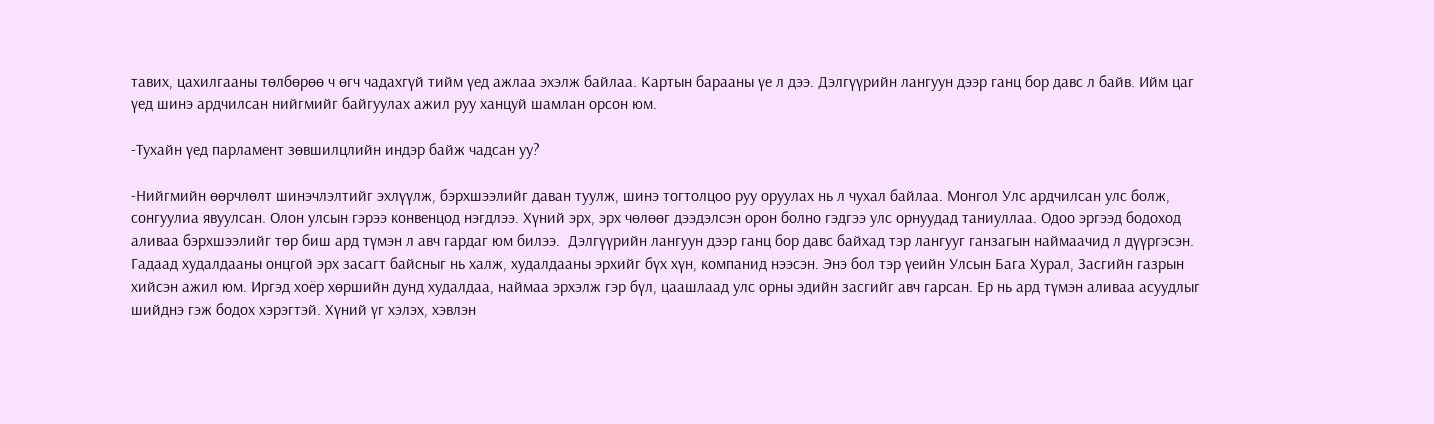тавих, цахилгааны төлбөрөө ч өгч чадахгүй тийм үед ажлаа эхэлж байлаа. Картын барааны үе л дээ. Дэлгүүрийн лангуун дээр ганц бор давс л байв. Ийм цаг үед шинэ ардчилсан нийгмийг байгуулах ажил руу ханцуй шамлан орсон юм.

-Тухайн үед парламент зөвшилцлийн индэр байж чадсан уу?

-Нийгмийн өөрчлөлт шинэчлэлтийг эхлүүлж, бэрхшээлийг даван туулж, шинэ тогтолцоо руу оруулах нь л чухал байлаа. Монгол Улс ардчилсан улс болж, сонгуулиа явуулсан. Олон улсын гэрээ конвенцод нэгдлээ. Хүний эрх, эрх чөлөөг дээдэлсэн орон болно гэдгээ улс орнуудад таниуллаа. Одоо эргээд бодоход аливаа бэрхшээлийг төр биш ард түмэн л авч гардаг юм билээ.  Дэлгүүрийн лангуун дээр ганц бор давс байхад тэр лангууг ганзагын наймаачид л дүүргэсэн. Гадаад худалдааны онцгой эрх засагт байсныг нь халж, худалдааны эрхийг бүх хүн, компанид нээсэн. Энэ бол тэр үеийн Улсын Бага Хурал, Засгийн газрын хийсэн ажил юм. Иргэд хоёр хөршийн дунд худалдаа, наймаа эрхэлж гэр бүл, цаашлаад улс орны эдийн засгийг авч гарсан. Ер нь ард түмэн аливаа асуудлыг шийднэ гэж бодох хэрэгтэй. Хүний үг хэлэх, хэвлэн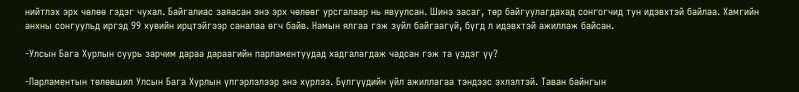нийтлэх эрх чөлөө гэдэг чухал. Байгалиас заяасан энэ эрх чөлөөг урсгалаар нь явуулсан. Шинэ засаг, төр байгуулагдахад сонгогчид тун идэвхтэй байлаа. Хамгийн анхны сонгуульд иргэд 99 хувийн ирцтэйгээр саналаа өгч байв. Намын ялгаа гэж зүйл байгаагүй, бүгд л идэвхтэй ажиллаж байсан.

-Улсын Бага Хурлын суурь зарчим дараа дараагийн парламентуудад хадгалагдаж чадсан гэж та үздэг үү?

-Парламентын төлөвшил Улсын Бага Хурлын үлгэрлэлээр энэ хүрлээ. Бүлгүүдийн үйл ажиллагаа тэндээс эхлэлтэй. Таван байнгын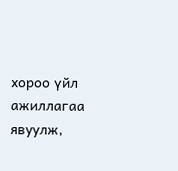хороо үйл ажиллагаа явуулж,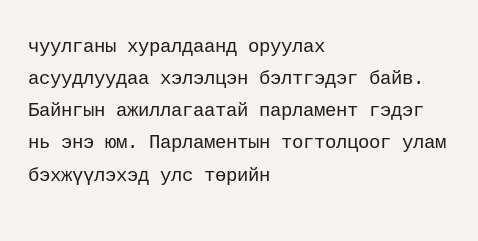чуулганы хуралдаанд оруулах асуудлуудаа хэлэлцэн бэлтгэдэг байв. Байнгын ажиллагаатай парламент гэдэг нь энэ юм. Парламентын тогтолцоог улам бэхжүүлэхэд улс төрийн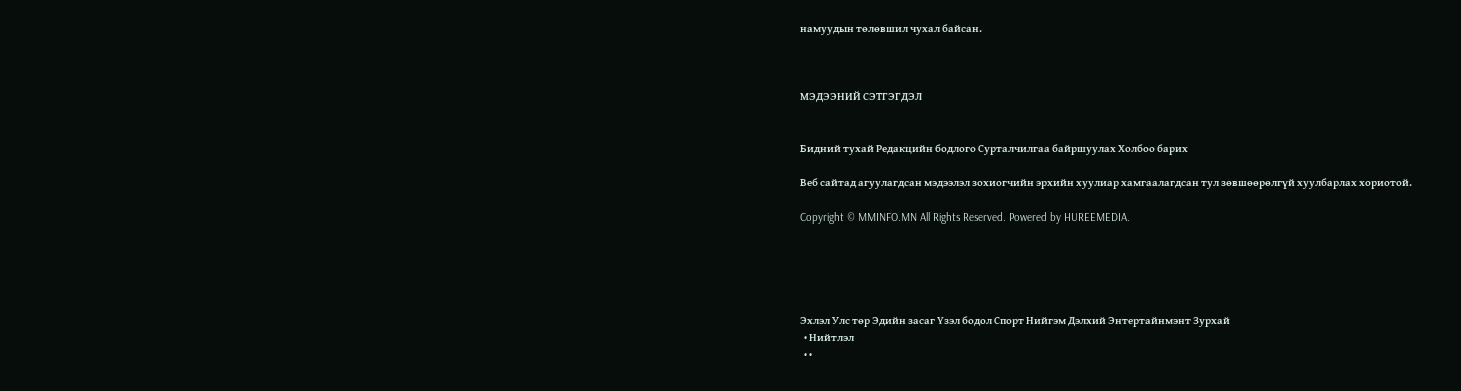намуудын төлөвшил чухал байсан.



МЭДЭЭНИЙ СЭТГЭГДЭЛ


Бидний тухай Редакцийн бодлого Сурталчилгаа байршуулах Холбоо барих

Веб сайтад агуулагдсан мэдээлэл зохиогчийн эрхийн хуулиар хамгаалагдсан тул зөвшөөрөлгүй хуулбарлах хориотой.

Copyright © MMINFO.MN All Rights Reserved. Powered by HUREEMEDIA.





Эхлэл Улс төр Эдийн засаг Үзэл бодол Спорт Нийгэм Дэлхий Энтертайнмэнт Зурхай
  • Нийтлэл
  • •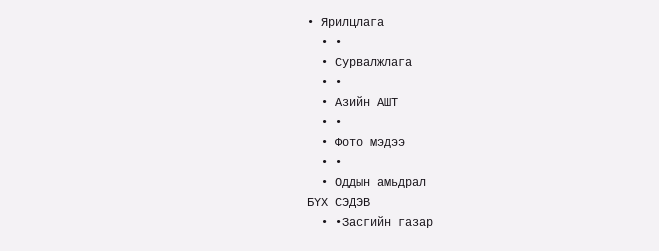• Ярилцлага
  • •
  • Сурвалжлага
  • •
  • Азийн АШТ
  • •
  • Фото мэдээ
  • •
  • Оддын амьдрал
БҮХ СЭДЭВ
  • •Засгийн газар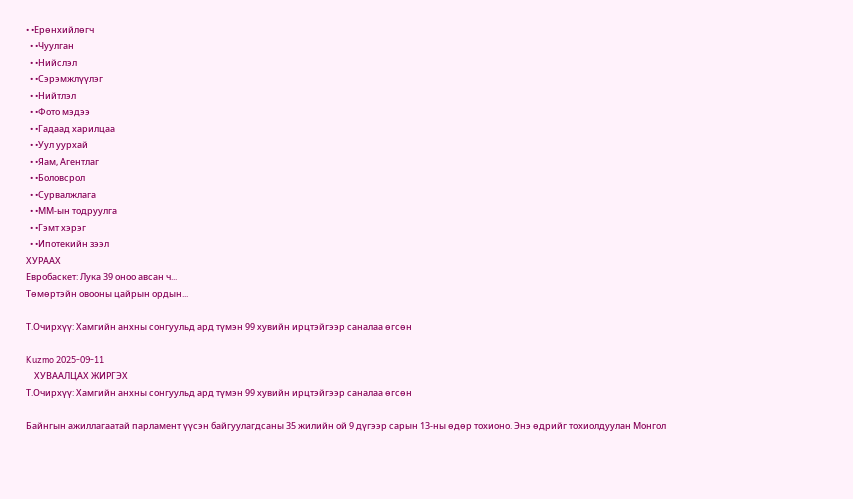• •Ерөнхийлөгч
  • •Чуулган
  • •Нийслэл
  • •Сэрэмжлүүлэг
  • •Нийтлэл
  • •Фото мэдээ
  • •Гадаад харилцаа
  • •Уул уурхай
  • •Яам, Агентлаг
  • •Боловсрол
  • •Сурвалжлага
  • •ММ-ын тодруулга
  • •Гэмт хэрэг
  • •Ипотекийн зээл
ХУРААХ
Евробаскет: Лука 39 оноо авсан ч...
Төмөртэйн овооны цайрын ордын...

Т.Очирхүү: Хамгийн анхны сонгуульд ард түмэн 99 хувийн ирцтэйгээр саналаа өгсөн

Kuzmo 2025-09-11
    ХУВААЛЦАХ ЖИРГЭХ
Т.Очирхүү: Хамгийн анхны сонгуульд ард түмэн 99 хувийн ирцтэйгээр саналаа өгсөн

Байнгын ажиллагаатай парламент үүсэн байгуулагдсаны 35 жилийн ой 9 дүгээр сарын 13-ны өдөр тохионо. Энэ өдрийг тохиолдуулан Монгол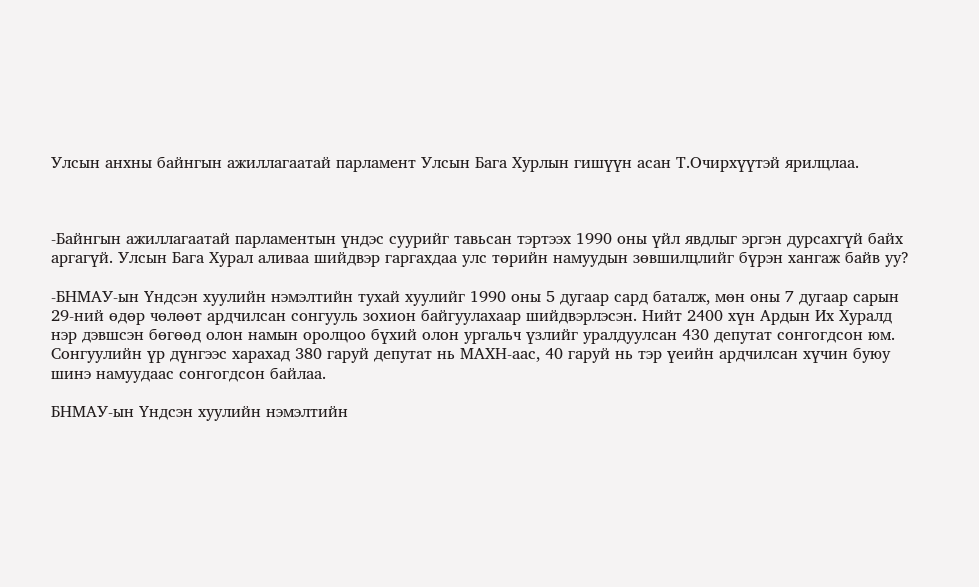Улсын анхны байнгын ажиллагаатай парламент Улсын Бага Хурлын гишүүн асан Т.Очирхүүтэй ярилцлаа.



-Байнгын ажиллагаатай парламентын үндэс суурийг тавьсан тэртээх 1990 оны үйл явдлыг эргэн дурсахгүй байх аргагүй. Улсын Бага Хурал аливаа шийдвэр гаргахдаа улс төрийн намуудын зөвшилцлийг бүрэн хангаж байв уу?

-БНМАУ-ын Үндсэн хуулийн нэмэлтийн тухай хуулийг 1990 оны 5 дугаар сард баталж, мөн оны 7 дугаар сарын 29-ний өдөр чөлөөт ардчилсан сонгууль зохион байгуулахаар шийдвэрлэсэн. Нийт 2400 хүн Ардын Их Хуралд нэр дэвшсэн бөгөөд олон намын оролцоо бүхий олон ургальч үзлийг уралдуулсан 430 депутат сонгогдсон юм. Сонгуулийн үр дүнгээс харахад 380 гаруй депутат нь МАХН-аас, 40 гаруй нь тэр үеийн ардчилсан хүчин буюу шинэ намуудаас сонгогдсон байлаа.

БНМАУ-ын Үндсэн хуулийн нэмэлтийн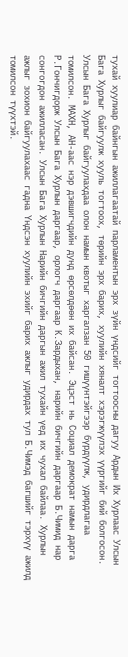тухай хуулиар байнгын ажиллагаатай парламентын эрх зүйн үндсийг тогтоосны дагуу Ардын Их Хурлаас Улсын Бага Хурлыг байгуулж хууль тогтоох, төрийн эрх барих, хуулийн хяналт хэрэгжүүлэх үүргийг бий болгосон. Улсын Бага Хурлыг байгуулахдаа олон намын квотыг харгалзан 50 гишүүнтэйгээр бүрдүүлж, удирдлагаа томилсон. МАХН, АН-аас нэр дэвшигчдийн дунд өрсөлдөөн их байсан. Эцэст нь Социал демократ намын дарга Р.Гончигдорж Улсын Бага Хурлын даргаар, орлогч даргаар К.Зардыхан, нарийн бичгийн даргаар Б.Чимид нар сонгогдон ажилласан. Улсын Бага Хурлын Нарийн бичгийн даргын ажил тухайн үед их чухал байлаа. Хурлын ажлыг зохион байгуулахаас гадна Үндсэн хуулийн эхийг барих ажлыг удирдах тул Б.Чимэд багшийг тэрхүү ажилд томилсон түүхтэй.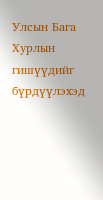Улсын Бага Хурлын гишүүдийг бүрдүүлэхэд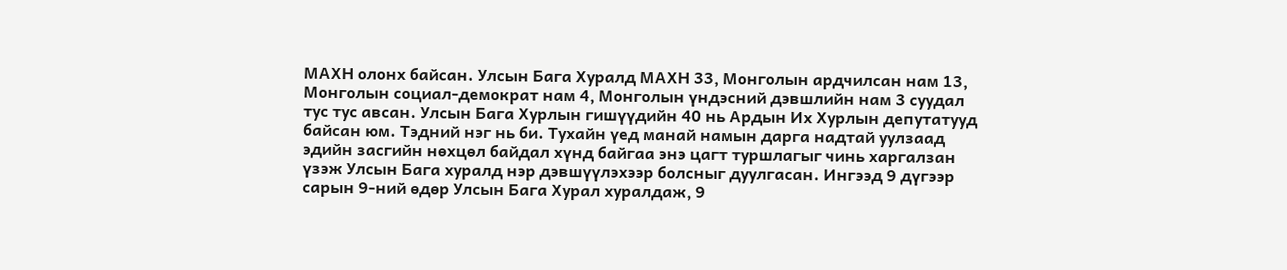МАХН олонх байсан. Улсын Бага Хуралд МАХН 33, Монголын ардчилсан нам 13, Монголын социал-демократ нам 4, Монголын үндэсний дэвшлийн нам 3 суудал тус тус авсан. Улсын Бага Хурлын гишүүдийн 40 нь Ардын Их Хурлын депутатууд байсан юм. Тэдний нэг нь би. Тухайн үед манай намын дарга надтай уулзаад эдийн засгийн нөхцөл байдал хүнд байгаа энэ цагт туршлагыг чинь харгалзан үзэж Улсын Бага хуралд нэр дэвшүүлэхээр болсныг дуулгасан. Ингээд 9 дүгээр сарын 9-ний өдөр Улсын Бага Хурал хуралдаж, 9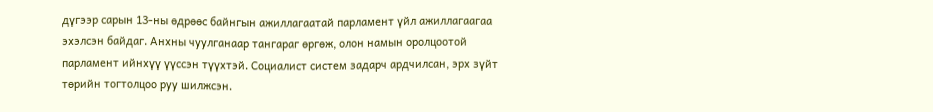дүгээр сарын 13-ны өдрөөс байнгын ажиллагаатай парламент үйл ажиллагаагаа эхэлсэн байдаг. Анхны чуулганаар тангараг өргөж, олон намын оролцоотой парламент ийнхүү үүссэн түүхтэй. Социалист систем задарч ардчилсан, эрх зүйт төрийн тогтолцоо руу шилжсэн.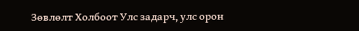Зөвлөлт Холбоот Улс задарч, улс орон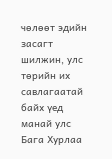чөлөөт эдийн засагт шилжин, улс төрийн их савлагаатай байх үед манай улс Бага Хурлаа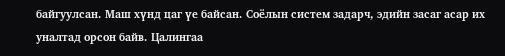байгуулсан. Маш хүнд цаг үе байсан. Соёлын систем задарч, эдийн засаг асар их уналтад орсон байв. Цалингаа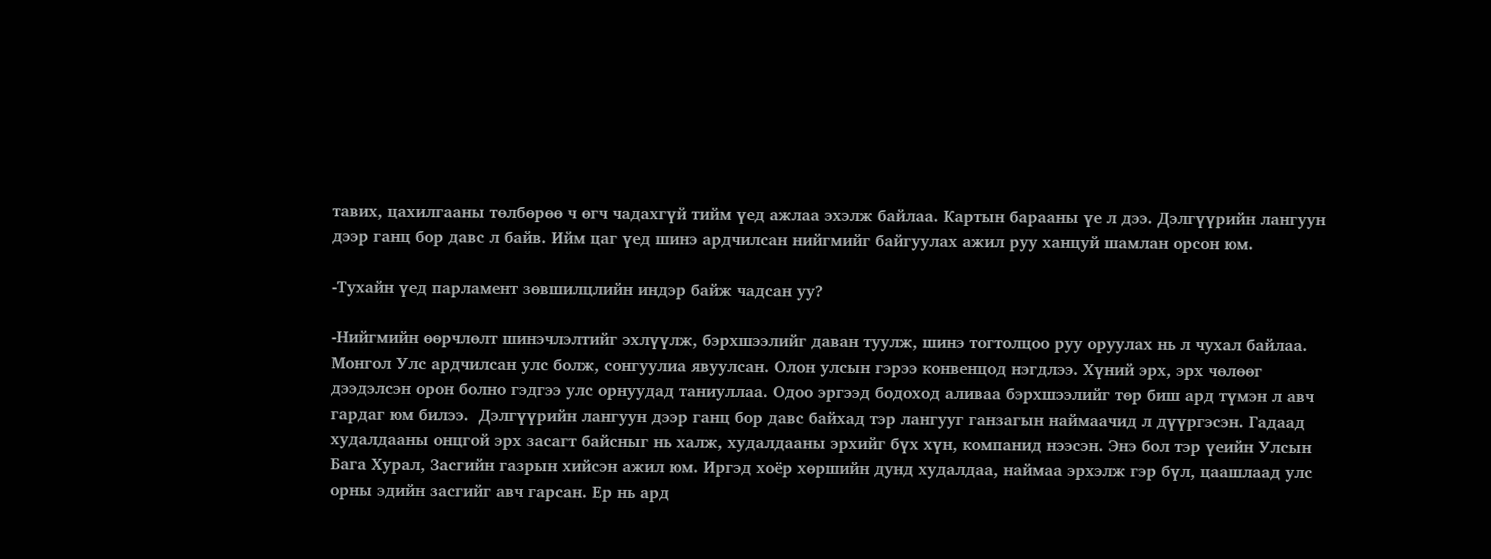тавих, цахилгааны төлбөрөө ч өгч чадахгүй тийм үед ажлаа эхэлж байлаа. Картын барааны үе л дээ. Дэлгүүрийн лангуун дээр ганц бор давс л байв. Ийм цаг үед шинэ ардчилсан нийгмийг байгуулах ажил руу ханцуй шамлан орсон юм.

-Тухайн үед парламент зөвшилцлийн индэр байж чадсан уу?

-Нийгмийн өөрчлөлт шинэчлэлтийг эхлүүлж, бэрхшээлийг даван туулж, шинэ тогтолцоо руу оруулах нь л чухал байлаа. Монгол Улс ардчилсан улс болж, сонгуулиа явуулсан. Олон улсын гэрээ конвенцод нэгдлээ. Хүний эрх, эрх чөлөөг дээдэлсэн орон болно гэдгээ улс орнуудад таниуллаа. Одоо эргээд бодоход аливаа бэрхшээлийг төр биш ард түмэн л авч гардаг юм билээ.  Дэлгүүрийн лангуун дээр ганц бор давс байхад тэр лангууг ганзагын наймаачид л дүүргэсэн. Гадаад худалдааны онцгой эрх засагт байсныг нь халж, худалдааны эрхийг бүх хүн, компанид нээсэн. Энэ бол тэр үеийн Улсын Бага Хурал, Засгийн газрын хийсэн ажил юм. Иргэд хоёр хөршийн дунд худалдаа, наймаа эрхэлж гэр бүл, цаашлаад улс орны эдийн засгийг авч гарсан. Ер нь ард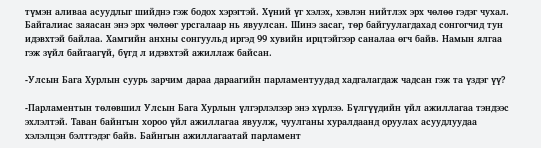түмэн аливаа асуудлыг шийднэ гэж бодох хэрэгтэй. Хүний үг хэлэх, хэвлэн нийтлэх эрх чөлөө гэдэг чухал. Байгалиас заяасан энэ эрх чөлөөг урсгалаар нь явуулсан. Шинэ засаг, төр байгуулагдахад сонгогчид тун идэвхтэй байлаа. Хамгийн анхны сонгуульд иргэд 99 хувийн ирцтэйгээр саналаа өгч байв. Намын ялгаа гэж зүйл байгаагүй, бүгд л идэвхтэй ажиллаж байсан.

-Улсын Бага Хурлын суурь зарчим дараа дараагийн парламентуудад хадгалагдаж чадсан гэж та үздэг үү?

-Парламентын төлөвшил Улсын Бага Хурлын үлгэрлэлээр энэ хүрлээ. Бүлгүүдийн үйл ажиллагаа тэндээс эхлэлтэй. Таван байнгын хороо үйл ажиллагаа явуулж, чуулганы хуралдаанд оруулах асуудлуудаа хэлэлцэн бэлтгэдэг байв. Байнгын ажиллагаатай парламент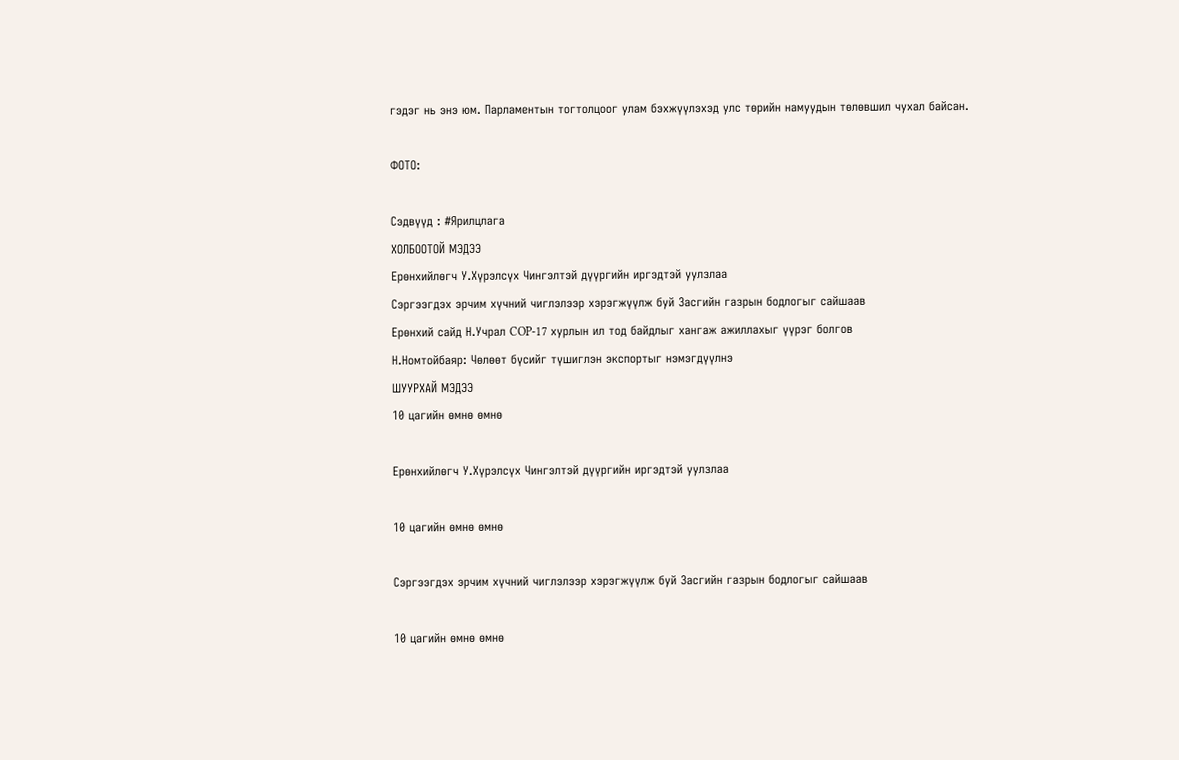гэдэг нь энэ юм. Парламентын тогтолцоог улам бэхжүүлэхэд улс төрийн намуудын төлөвшил чухал байсан.

ФОТО:

Сэдвүүд : #Ярилцлага
ХОЛБООТОЙ МЭДЭЭ
Ерөнхийлөгч У.Хүрэлсүх Чингэлтэй дүүргийн иргэдтэй уулзлаа
Сэргээгдэх эрчим хүчний чиглэлээр хэрэгжүүлж буй Засгийн газрын бодлогыг сайшаав
Ерөнхий сайд Н.Учрал COP-17 хурлын ил тод байдлыг хангаж ажиллахыг үүрэг болгов
Н.Номтойбаяр: Чөлөөт бүсийг түшиглэн экспортыг нэмэгдүүлнэ
ШУУРХАЙ МЭДЭЭ
10 цагийн өмнө өмнө

Ерөнхийлөгч У.Хүрэлсүх Чингэлтэй дүүргийн иргэдтэй уулзлаа

10 цагийн өмнө өмнө

Сэргээгдэх эрчим хүчний чиглэлээр хэрэгжүүлж буй Засгийн газрын бодлогыг сайшаав

10 цагийн өмнө өмнө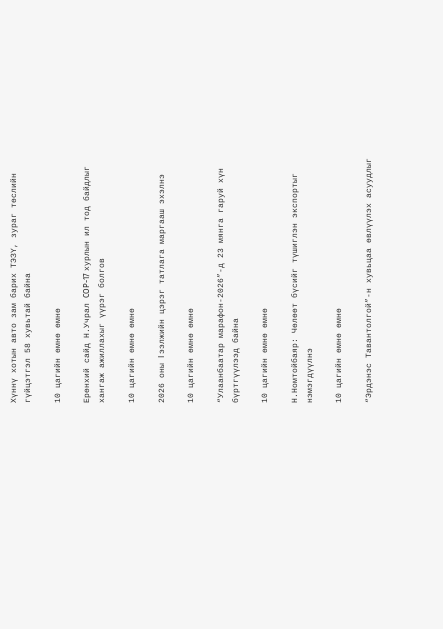Хүннү хотын авто зам барих ТЭЗҮ, зураг төслийн гүйцэтгэл 58 хувьтай байна

10 цагийн өмнө өмнө

Ерөнхий сайд Н.Учрал COP-17 хурлын ил тод байдлыг хангаж ажиллахыг үүрэг болгов

10 цагийн өмнө өмнө

2026 оны I ээлжийн цэрэг татлага маргааш эхэлнэ

10 цагийн өмнө өмнө

“Улаанбаатар марафон-2026”-д 23 мянга гаруй хүн бүртгүүлээд байна

10 цагийн өмнө өмнө

Н.Номтойбаяр: Чөлөөт бүсийг түшиглэн экспортыг нэмэгдүүлнэ

10 цагийн өмнө өмнө

“Эрдэнэс Тавантолгой”-н хувьцаа өвлүүлэх асуудлыг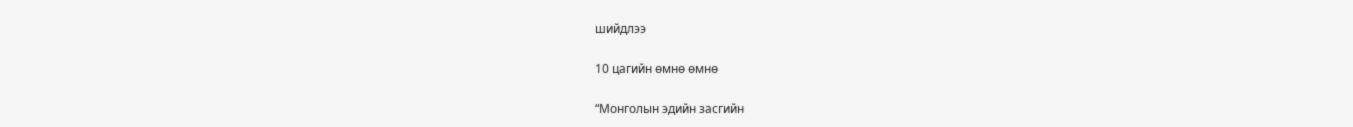шийдлээ

10 цагийн өмнө өмнө

“Монголын эдийн засгийн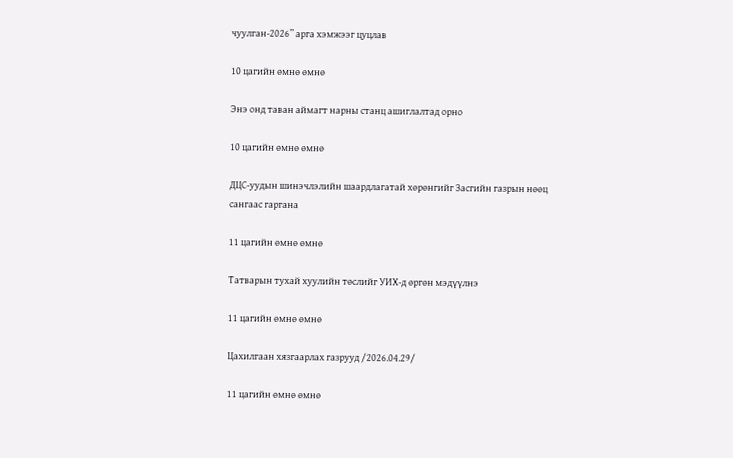чуулган-2026” арга хэмжээг цуцлав

10 цагийн өмнө өмнө

Энэ онд таван аймагт нарны станц ашиглалтад орно

10 цагийн өмнө өмнө

ДЦС-уудын шинэчлэлийн шаардлагатай хөрөнгийг Засгийн газрын нөөц сангаас гаргана

11 цагийн өмнө өмнө

Татварын тухай хуулийн төслийг УИХ-д өргөн мэдүүлнэ

11 цагийн өмнө өмнө

Цахилгаан хязгаарлах газрууд /2026.04.29/

11 цагийн өмнө өмнө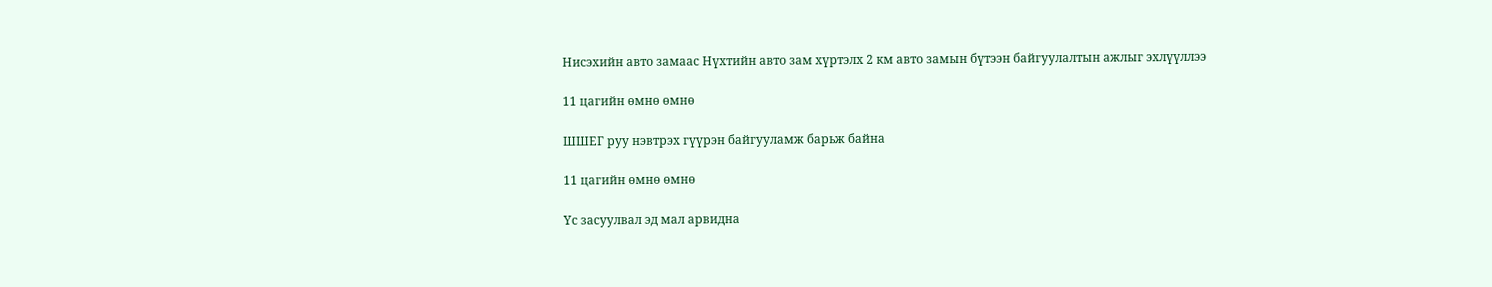Нисэхийн авто замаас Нүхтийн авто зам хүртэлх 2 км авто замын бүтээн байгуулалтын ажлыг эхлүүллээ

11 цагийн өмнө өмнө

ШШЕГ руу нэвтрэх гүүрэн байгууламж барьж байна

11 цагийн өмнө өмнө

Үс засуулвал эд мал арвидна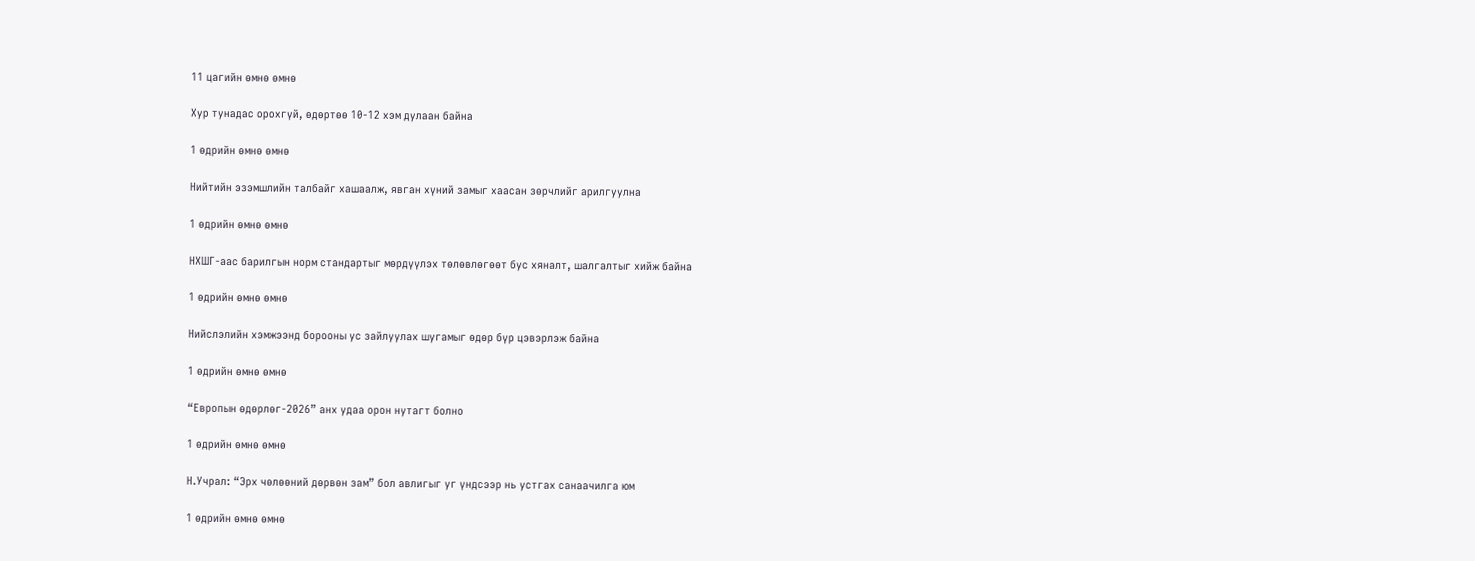11 цагийн өмнө өмнө

Хур тунадас орохгүй, өдөртөө 10-12 хэм дулаан байна

1 өдрийн өмнө өмнө

Нийтийн эзэмшлийн талбайг хашаалж, явган хүний замыг хаасан зөрчлийг арилгуулна

1 өдрийн өмнө өмнө

НХШГ-аас барилгын норм стандартыг мөрдүүлэх төлөвлөгөөт бус хяналт, шалгалтыг хийж байна

1 өдрийн өмнө өмнө

Нийслэлийн хэмжээнд борооны ус зайлуулах шугамыг өдөр бүр цэвэрлэж байна

1 өдрийн өмнө өмнө

“Европын өдөрлөг-2026” анх удаа орон нутагт болно

1 өдрийн өмнө өмнө

Н.Учрал: “Эрх чөлөөний дөрвөн зам” бол авлигыг уг үндсээр нь устгах санаачилга юм

1 өдрийн өмнө өмнө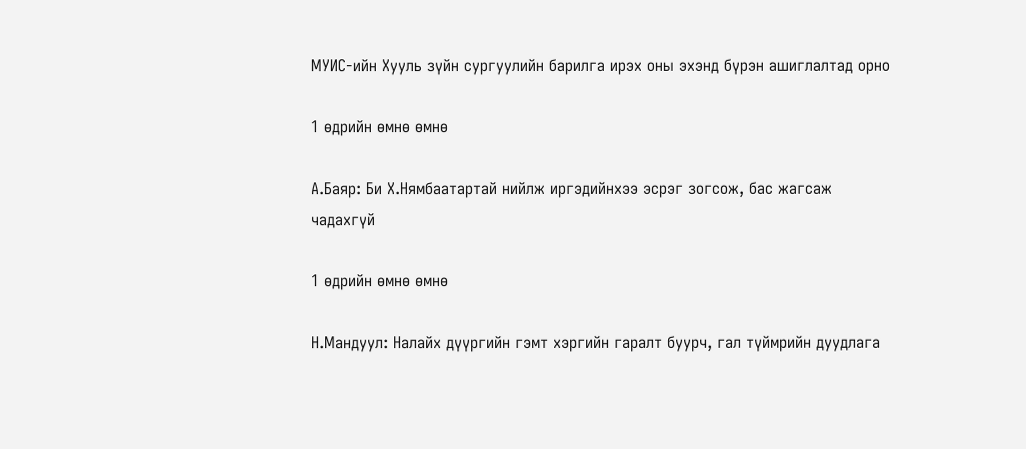МУИС-ийн Хууль зүйн сургуулийн барилга ирэх оны эхэнд бүрэн ашиглалтад орно

1 өдрийн өмнө өмнө

А.Баяр: Би Х.Нямбаатартай нийлж иргэдийнхээ эсрэг зогсож, бас жагсаж чадахгүй

1 өдрийн өмнө өмнө

Н.Мандуул: Налайх дүүргийн гэмт хэргийн гаралт буурч, гал түймрийн дуудлага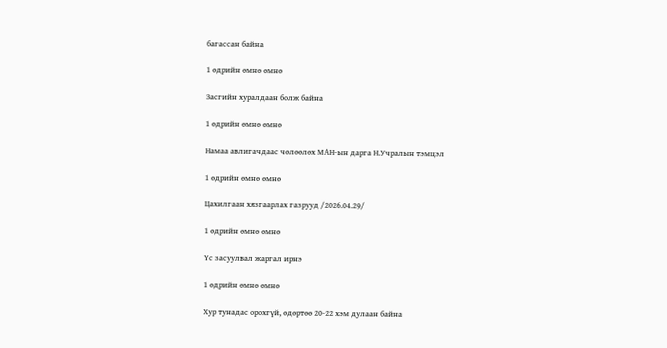багассан байна

1 өдрийн өмнө өмнө

Засгийн хуралдаан болж байна

1 өдрийн өмнө өмнө

Намаа авлигачдаас чөлөөлөх МАН-ын дарга Н.Учралын тэмцэл

1 өдрийн өмнө өмнө

Цахилгаан хязгаарлах газрууд /2026.04.29/

1 өдрийн өмнө өмнө

Үс засуулвал жаргал ирнэ

1 өдрийн өмнө өмнө

Хур тунадас орохгүй, өдөртөө 20-22 хэм дулаан байна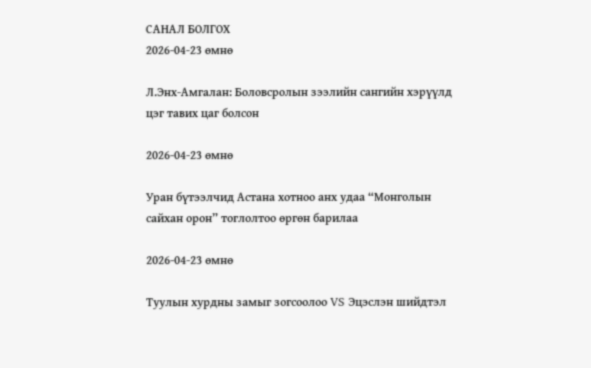САНАЛ БОЛГОХ
2026-04-23 өмнө

Л.Энх-Амгалан: Боловсролын зээлийн сангийн хэрүүлд цэг тавих цаг болсон

2026-04-23 өмнө

Уран бүтээлчид Астана хотноо анх удаа “Монголын сайхан орон” тоглолтоо өргөн барилаа

2026-04-23 өмнө

Туулын хурдны замыг зогсоолоо VS Эцэслэн шийдтэл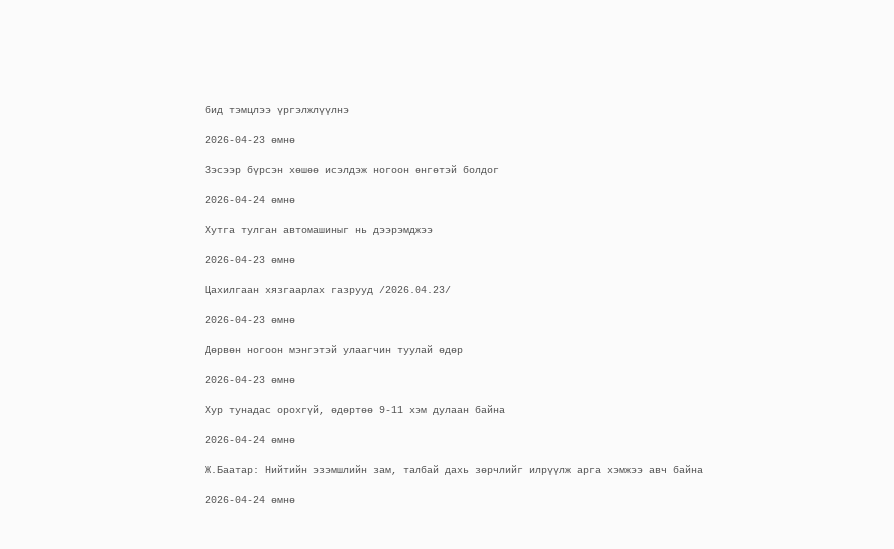бид тэмцлээ үргэлжлүүлнэ

2026-04-23 өмнө

Зэсээр бүрсэн хөшөө исэлдэж ногоон өнгөтэй болдог

2026-04-24 өмнө

Хутга тулган автомашиныг нь дээрэмджээ

2026-04-23 өмнө

Цахилгаан хязгаарлах газрууд /2026.04.23/

2026-04-23 өмнө

Дөрвөн ногоон мэнгэтэй улаагчин туулай өдөр

2026-04-23 өмнө

Хур тунадас орохгүй, өдөртөө 9-11 хэм дулаан байна

2026-04-24 өмнө

Ж.Баатар: Нийтийн эзэмшлийн зам, талбай дахь зөрчлийг илрүүлж арга хэмжээ авч байна

2026-04-24 өмнө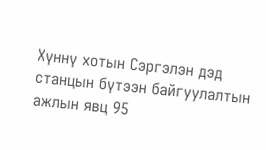Хүннү хотын Сэргэлэн дэд станцын бүтээн байгуулалтын ажлын явц 95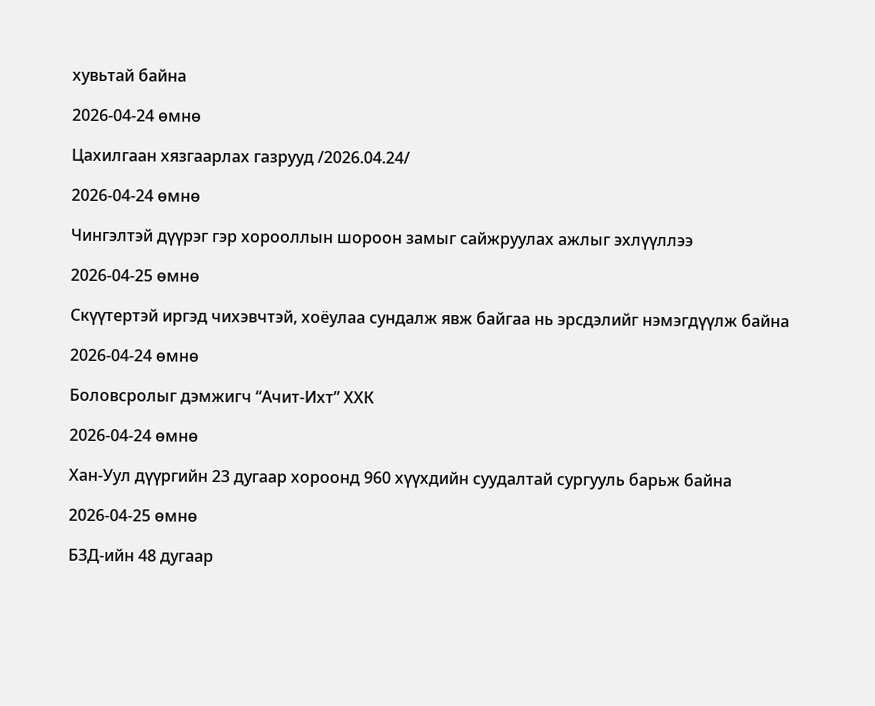хувьтай байна

2026-04-24 өмнө

Цахилгаан хязгаарлах газрууд /2026.04.24/

2026-04-24 өмнө

Чингэлтэй дүүрэг гэр хорооллын шороон замыг сайжруулах ажлыг эхлүүллээ

2026-04-25 өмнө

Скүүтертэй иргэд чихэвчтэй, хоёулаа сундалж явж байгаа нь эрсдэлийг нэмэгдүүлж байна

2026-04-24 өмнө

Боловсролыг дэмжигч “Ачит-Ихт” ХХК

2026-04-24 өмнө

Хан-Уул дүүргийн 23 дугаар хороонд 960 хүүхдийн суудалтай сургууль барьж байна

2026-04-25 өмнө

БЗД-ийн 48 дугаар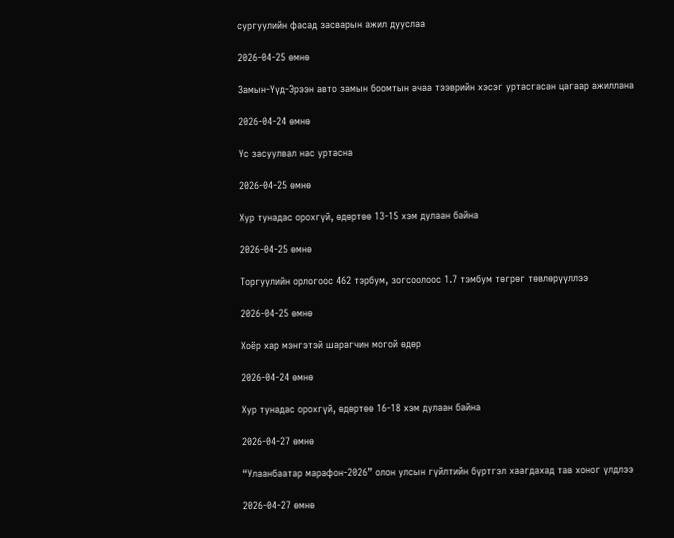сургуулийн фасад засварын ажил дууслаа

2026-04-25 өмнө

Замын-Үүд-Эрээн авто замын боомтын ачаа тээврийн хэсэг уртасгасан цагаар ажиллана

2026-04-24 өмнө

Үс засуулвал нас уртасна

2026-04-25 өмнө

Хур тунадас орохгүй, өдөртөө 13-15 хэм дулаан байна

2026-04-25 өмнө

Торгуулийн орлогоос 462 тэрбум, зогсоолоос 1.7 тэмбум төгрөг төвлөрүүллээ

2026-04-25 өмнө

Хоёр хар мэнгэтэй шарагчин могой өдөр

2026-04-24 өмнө

Хур тунадас орохгүй, өдөртөө 16-18 хэм дулаан байна

2026-04-27 өмнө

“Улаанбаатар марафон-2026” олон улсын гүйлтийн бүртгэл хаагдахад тав хоног үлдлээ

2026-04-27 өмнө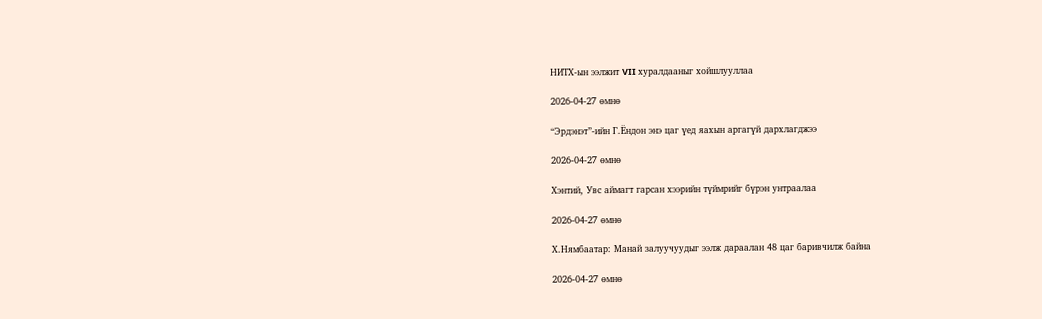НИТХ-ын ээлжит VII хуралдааныг хойшлууллаа

2026-04-27 өмнө

“Эрдэнэт”-ийн Г.Ёндон энэ цаг үед яахын аргагүй дархлагджээ

2026-04-27 өмнө

Хэнтий, Увс аймагт гарсан хээрийн түймрийг бүрэн унтраалаа

2026-04-27 өмнө

Х.Нямбаатар: Манай залуучуудыг ээлж дараалан 48 цаг баривчилж байна

2026-04-27 өмнө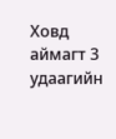Ховд аймагт 3 удаагийн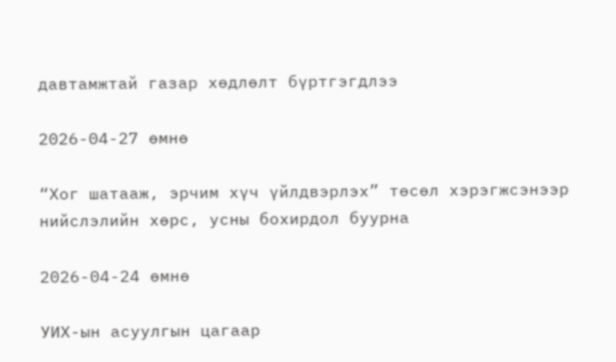давтамжтай газар хөдлөлт бүртгэгдлээ

2026-04-27 өмнө

“Хог шатааж, эрчим хүч үйлдвэрлэх” төсөл хэрэгжсэнээр нийслэлийн хөрс, усны бохирдол буурна

2026-04-24 өмнө

УИХ-ын асуулгын цагаар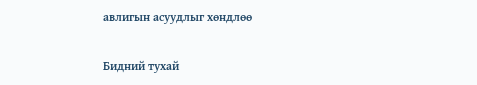авлигын асуудлыг хөндлөө

Бидний тухай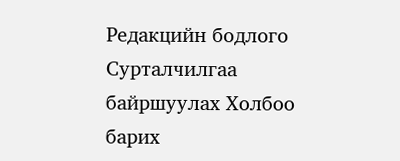Редакцийн бодлого Сурталчилгаа байршуулах Холбоо барих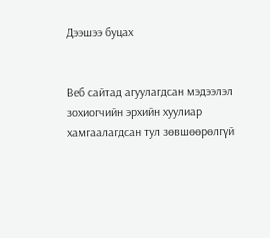Дээшээ буцах


Веб сайтад агуулагдсан мэдээлэл зохиогчийн эрхийн хуулиар хамгаалагдсан тул зөвшөөрөлгүй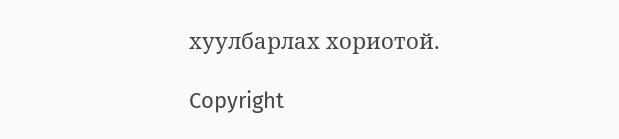хуулбарлах хориотой.

Copyright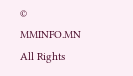© MMINFO.MN All Rights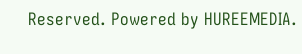Reserved. Powered by HUREEMEDIA.